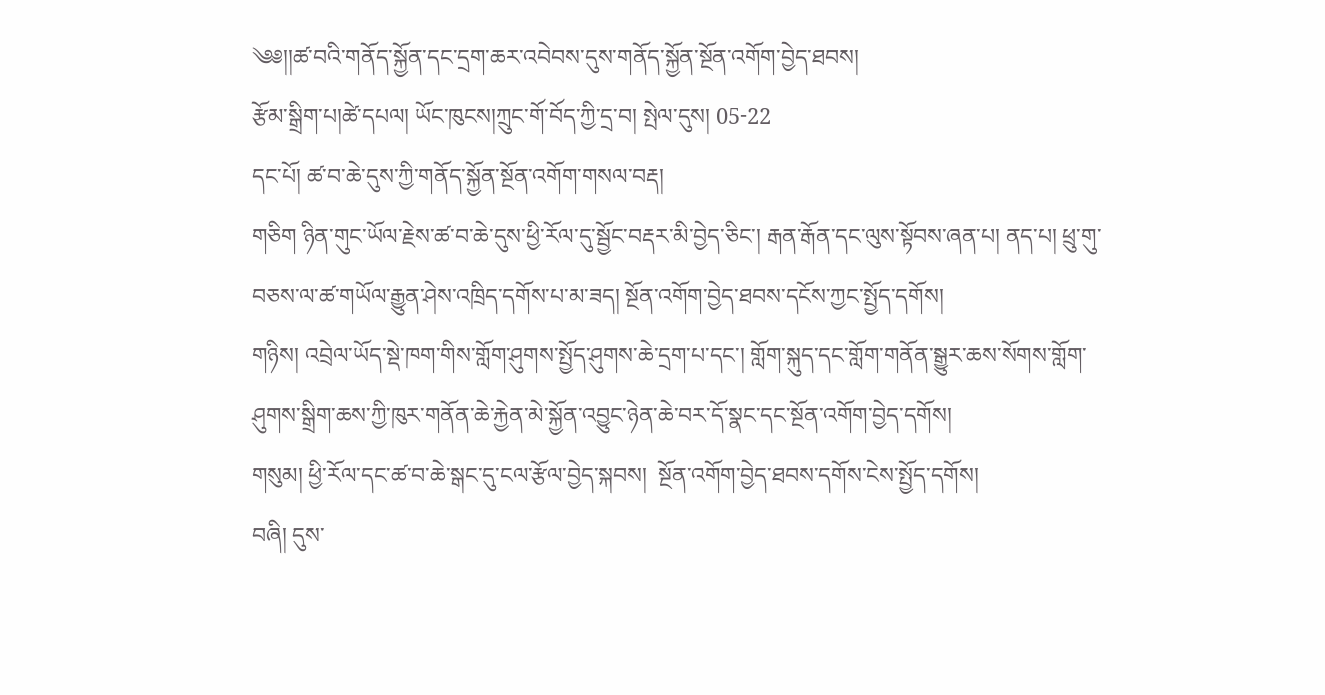༄༅།།ཚ་བའི་གནོད་སྐྱོན་དང་དྲག་ཆར་འབེབས་དུས་གནོད་སྐྱོན་སྔོན་འགོག་བྱེད་ཐབས།
རྩོམ་སྒྲིག་པ།ཚེ་དཔལ། ཡོང་ཁུངས།ཀྲུང་གོ་བོད་ཀྱི་དྲ་བ། སྤེལ་དུས། 05-22
དང་པོ། ཚ་བ་ཆེ་དུས་ཀྱི་གནོད་སྐྱོན་སྔོན་འགོག་གསལ་བརྡ།
གཅིག ཉིན་གུང་ཡོལ་རྗེས་ཚ་བ་ཆེ་དུས་ཕྱི་རོལ་དུ་སྦྱོང་བརྡར་མི་བྱེད་ཅིང་། རྒན་རྒོན་དང་ལུས་སྟོབས་ཞན་པ། ནད་པ། ཕྲུ་གུ་བཅས་ལ་ཚ་གཡོལ་རྒྱུན་ཤེས་འཁྲིད་དགོས་པ་མ་ཟད། སྔོན་འགོག་བྱེད་ཐབས་དངོས་ཀྱང་སྤྱོད་དགོས།
གཉིས། འབྲེལ་ཡོད་སྡེ་ཁག་གིས་གློག་ཤུགས་སྤྱོད་ཤུགས་ཆེ་དྲག་པ་དང་། གློག་སྐུད་དང་གློག་གནོན་སྒྱུར་ཆས་སོགས་གློག་ཤུགས་སྒྲིག་ཆས་ཀྱི་ཁུར་གནོན་ཆེ་རྐྱེན་མེ་སྐྱོན་འབྱུང་ཉེན་ཆེ་བར་དོ་སྣང་དང་སྔོན་འགོག་བྱེད་དགོས།
གསུམ། ཕྱི་རོལ་དང་ཚ་བ་ཆེ་སྒང་དུ་ངལ་རྩོལ་བྱེད་སྐབས།  སྔོན་འགོག་བྱེད་ཐབས་དགོས་ངེས་སྤྱོད་དགོས།
བཞི། དུས་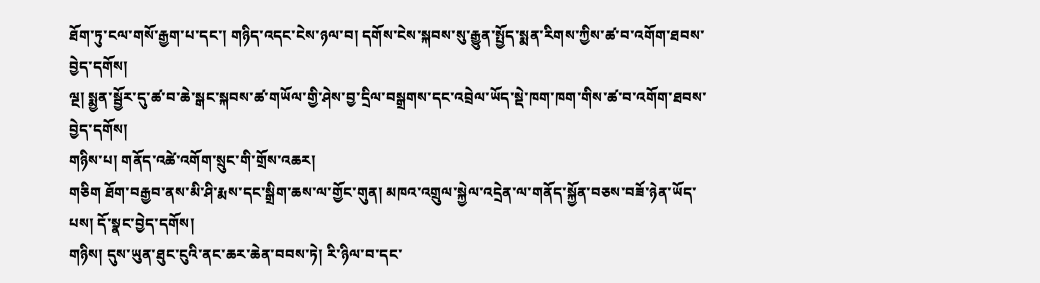ཐོག་ཏུ་ངལ་གསོ་རྒྱག་པ་དང་། གཉིད་འདང་ངེས་ཉལ་བ། དགོས་ངེས་སྐབས་སུ་རྒྱུན་སྤྱོད་སྨན་རིགས་ཀྱིས་ཚ་བ་འགོག་ཐབས་བྱེད་དགོས།
ལྔ། སྨྱན་སྦྱོར་དུ་ཚ་བ་ཆེ་སྒང་སྐབས་ཚ་གཡོལ་གྱི་ཤེས་བྱ་དྲིལ་བསྒྲགས་དང་འབྲེལ་ཡོད་སྡེ་ཁག་ཁག་གིས་ཚ་བ་འགོག་ཐབས་བྱེད་དགོས།
གཉིས་པ། གནོད་འཚེ་འགོག་སྲུང་གི་གྲོས་འཆར།
གཅིག ཐོག་བརྒྱབ་ནས་མི་ཤི་རྨས་དང་སྒྲིག་ཆས་ལ་གྱོང་གུན། མཁའ་འགྲུལ་སྐྱེལ་འདྲེན་ལ་གནོད་སྐྱོན་བཅས་བཟོ་ཉེན་ཡོད་པས། དོ་སྣང་བྱེད་དགོས།
གཉིས། དུས་ཡུན་ཐུང་ངུའི་ནང་ཆར་ཆེན་བབས་ཏེ། རི་ཉིལ་བ་དང་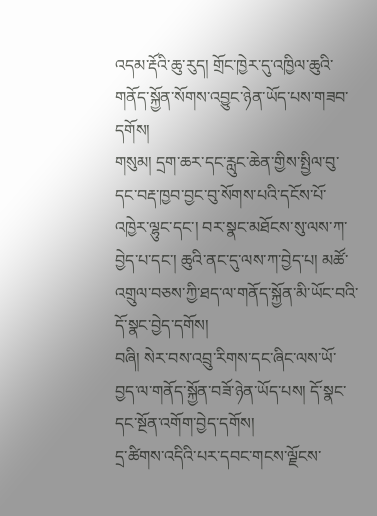འདམ་རྡོའི་ཆུ་རུད། གྲོང་ཁྱེར་དུ་འཁྱིལ་ཆུའི་གནོད་སྐྱོན་སོགས་འབྱུང་ཉེན་ཡོད་པས་གཟབ་དགོས།
གསུམ། དྲག་ཆར་དང་རླུང་ཆེན་གྱིས་སྤྱིལ་བུ་དང་བརྡ་ཁྱབ་བྱང་བུ་སོགས་པའི་དངོས་པོ་འཁྱེར་ལྷུང་དང་། བར་སྣང་མཐོངས་སུ་ལས་ཀ་བྱེད་པ་དང་། ཆུའི་ནང་དུ་ལས་ཀ་བྱེད་པ། མཚོ་འགྲུལ་བཅས་ཀྱི་ཐད་ལ་གནོད་སྐྱོན་མི་ཡོང་བའི་དོ་སྣང་བྱེད་དགོས།
བཞི། སེར་བས་འབྲུ་རིགས་དང་ཞིང་ལས་ཡོ་བྱད་ལ་གནོད་སྐྱོན་བཟོ་ཉེན་ཡོད་པས། དོ་སྣང་དང་སྔོན་འགོག་བྱེད་དགོས།
དྲ་ཚིགས་འདིའི་པར་དབང་གངས་ལྗོངས་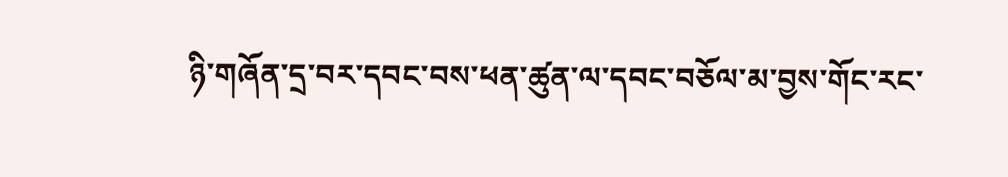ཉི་གཞོན་དྲ་བར་དབང་བས་ཕན་ཚུན་ལ་དབང་བཅོལ་མ་བྱས་གོང་རང་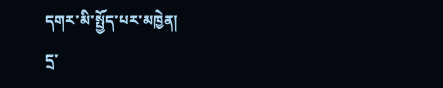དགར་མི་སྤྱོད་པར་མཁྱེན།
དྲ་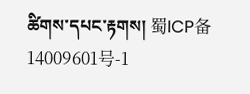ཚིགས་དཔང་རྟགས། 蜀ICP备14009601号-1